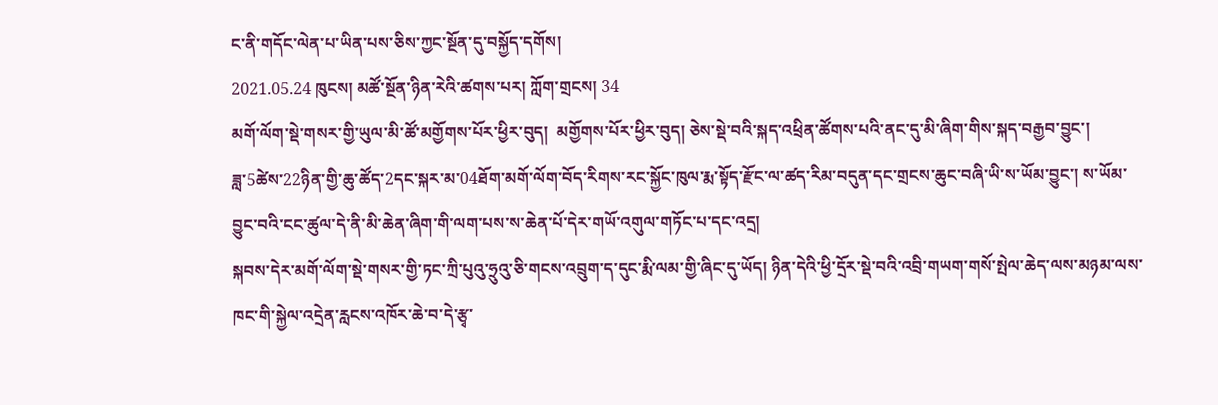ང་ནི་གདོང་ལེན་པ་ཡིན་པས་ཅིས་ཀྱང་སྔོན་དུ་བསྐྱོད་དགོས།
2021.05.24 ཁུངས། མཚོ་སྔོན་ཉིན་རེའི་ཚགས་པར། ཀློག་གྲངས། 34
མགོ་ལོག་སྡེ་གསར་གྱི་ཡུལ་མི་ཚོ་མགྱོགས་པོར་ཕྱིར་བུད།  མགྱོགས་པོར་ཕྱིར་བུད། ཅེས་སྡེ་བའི་སྐད་འཕྲིན་ཚོགས་པའི་ནང་དུ་མི་ཞིག་གིས་སྐད་བརྒྱབ་བྱུང་།
ཟླ་5ཚེས་22ཉིན་གྱི་ཆུ་ཚོད་2དང་སྐར་མ་04ཐོག་མགོ་ལོག་བོད་རིགས་རང་སྐྱོང་ཁུལ་རྨ་སྟོད་རྫོང་ལ་ཚད་རིམ་བདུན་དང་གྲངས་ཆུང་བཞི་ཡི་ས་ཡོམ་བྱུང་། ས་ཡོམ་བྱུང་བའི་ངང་ཚུལ་དེ་ནི་མི་ཆེན་ཞིག་གི་ལག་པས་ས་ཆེན་པོ་དེར་གཡོ་འགུལ་གཏོང་པ་དང་འདྲ།
སྐབས་དེར་མགོ་ལོག་སྡེ་གསར་གྱི་ཏང་ཀྲི་པུའུ་ཧྲུའུ་ཅི་གངས་འབྲུག་ད་དུང་རྨི་ལམ་གྱི་ཞིང་དུ་ཡོད། ཉིན་དེའི་ཕྱི་དྲོར་སྡེ་བའི་འབྲི་གཡག་གསོ་སྤེལ་ཆེད་ལས་མཉམ་ལས་ཁང་གི་སྐྱེལ་འདྲེན་རླངས་འཁོར་ཆེ་བ་དེ་རྩྭ་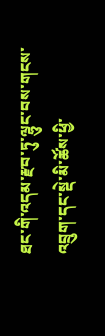ཐང་གི་འདམ་རྫབ་ཏུ་ལྷུང་བས་གངས་འབྲུག་དང་སྡེ་མི་ཚོས་ཕྱི་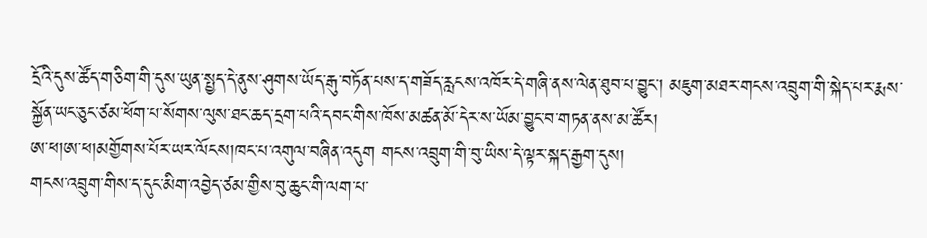དྲོའི་དུས་ཚོད་གཅིག་གི་དུས་ཡུན་སྤྱད་དེ་ནུས་ཤུགས་ཡོད་རྒུ་བཏོན་པས་ད་གཟོད་རླངས་འཁོར་དེ་གཞི་ནས་ལེན་ཐུབ་པ་བྱུང་། མཇུག་མཐར་གངས་འབྲུག་གི་སྐེད་པར་རྨས་སྐྱོན་ཡང་ཅུང་ཙམ་ཕོག་པ་སོགས་ལུས་ཐང་ཆད་དྲག་པའི་དབང་གིས་ཁོས་མཚན་མོ་དེར་ས་ཡོམ་བྱུང་བ་གཏན་ནས་མ་ཚོར།
ཨ་ཕ།ཨ་ཕ།མགྱོགས་པོར་ཡར་ལོངས།ཁང་པ་འགུལ་བཞིན་འདུག གངས་འབྲུག་གི་བུ་ཡིས་དེ་ལྟར་སྐད་རྒྱག་དུས།
གངས་འབྲུག་གིས་ད་དུང་མིག་འབྱེད་ཙམ་གྱིས་བུ་ཆུང་གི་ལག་པ་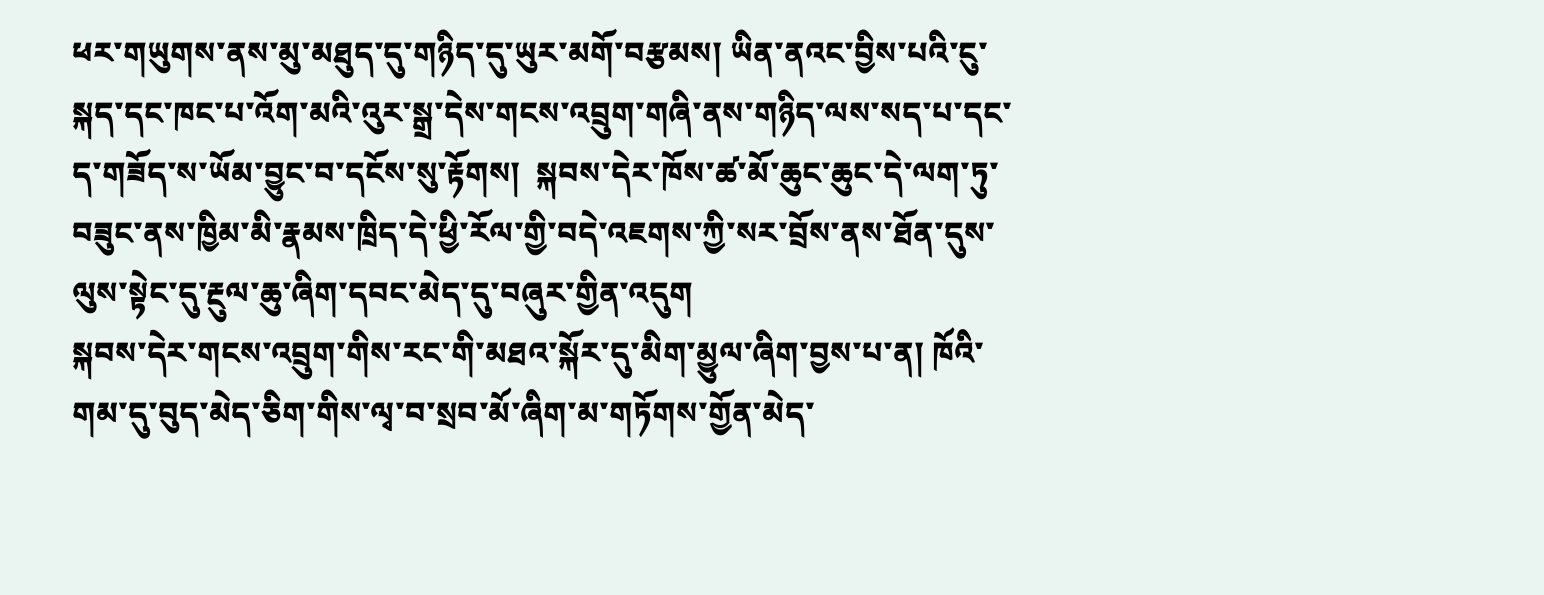ཕར་གཡུགས་ནས་མུ་མཐུད་དུ་གཉིད་དུ་ཡུར་མགོ་བརྩམས། ཡིན་ནའང་བྱིས་པའི་ངུ་སྐད་དང་ཁང་པ་འོག་མའི་འུར་སྒྲ་དེས་གངས་འབྲུག་གཞི་ནས་གཉིད་ལས་སད་པ་དང་ད་གཟོད་ས་ཡོམ་བྱུང་བ་དངོས་སུ་རྟོགས།  སྐབས་དེར་ཁོས་ཚ་མོ་ཆུང་ཆུང་དེ་ལག་ཏུ་བཟུང་ནས་ཁྱིམ་མི་རྣམས་ཁྲིད་དེ་ཕྱི་རོལ་གྱི་བདེ་འཇགས་ཀྱི་སར་བྲོས་ནས་ཐོན་དུས་ལུས་སྟེང་དུ་རྔུལ་ཆུ་ཞིག་དབང་མེད་དུ་བཞུར་གྱིན་འདུག
སྐབས་དེར་གངས་འབྲུག་གིས་རང་གི་མཐའ་སྐོར་དུ་མིག་མྱུལ་ཞིག་བྱས་པ་ན། ཁོའི་གམ་དུ་བུད་མེད་ཅིག་གིས་ལྭ་བ་སྲབ་མོ་ཞིག་མ་གཏོགས་གྱོན་མེད་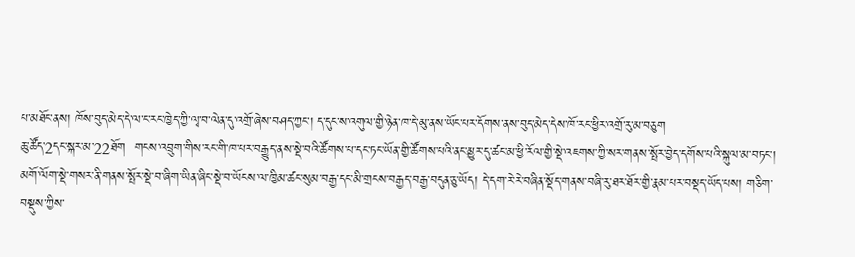པ་མཐོང་ནས། ཁོས་བུད་མེད་དེ་ལ་ང་རང་ཁྱེད་ཀྱི་ལྭ་བ་ལེན་དུ་འགྲོ་ཞེས་བཤད་ཀྱང་། ད་དུང་ས་འགུལ་གྱི་ཉེན་ཁ་དེ་མུ་ནས་ཡོང་པར་དོགས་ནས་བུད་མེད་དེས་ཁོ་རང་ཕྱིར་འགྲོ་རུ་མ་བཅུག
ཆུ་ཚོད་2དང་སྐར་མ་22ཐོག  གངས་འབྲུག་གིས་རང་གི་ཁ་པར་བརྒྱུད་ནས་སྡེ་བའི་ཚོགས་པ་དང་ཏང་ཡོན་གྱི་ཚོགས་པའི་ནང་མྱུར་དུ་ཚང་མ་ཕྱི་རོལ་གྱི་སྡེ་འཇགས་ཀྱི་སར་གནས་སྤོར་བྱེད་དགོས་པའི་སྐུལ་མ་བཏང་།
མགོ་ལོག་སྡེ་གསར་ནི་གནས་སྤོར་སྡེ་བ་ཞིག་ཡིན་ཞིང་སྡེ་བ་ཡོངས་ལ་ཁྱིམ་ཚང་སུམ་བརྒྱ་དང་མི་གྲངས་བརྒྱད་བརྒྱ་བདུན་ཅུ་ཡོད། དེ་དག་རེ་རེ་བཞིན་སྡོད་གནས་བཞི་རུ་ཐར་ཐོར་གྱི་རྣམ་པར་བསྡད་ཡོད་པས། གཅིག་བསྡུས་ཀྱིས་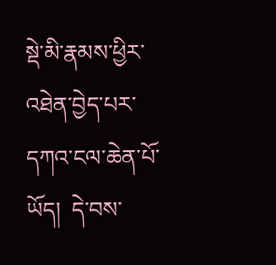སྡེ་མི་རྣམས་ཕྱིར་འཐེན་བྱེད་པར་དཀའ་ངལ་ཆེན་པོ་ཡོད།  དེ་བས་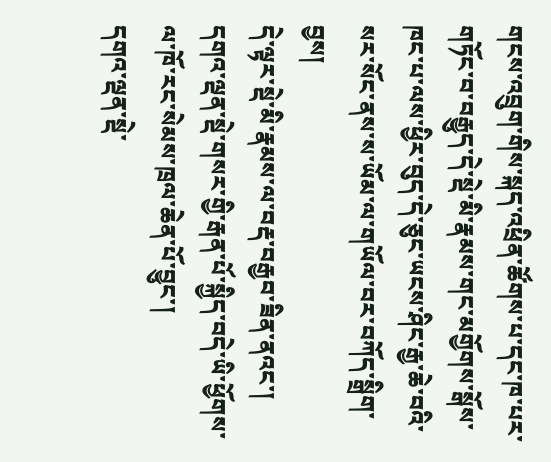གངས་འབྲུག་གིས་སྐད་འཕྲིན་ཚོགས་པ་དང་ཁ་པར་གཏོང་བ་བརྒྱུད་དེ་སྡེ་མི་རྣམས་གང་མགྱོགས་སྒོས་ཁང་པ་ལས་ཕྱིར་བུད་དེ་ཅུང་ཡངས་ཤིང་རྒྱ་ཆེ་བའི་སར་སོང་ནས་ས་ཡོམ་ལ་གཡོལ་བར་བཀོད་སྒྲིག་བྱས།
དེ་ལྟར་སྡེ་མི་རྣམས་ལ་བརྡ་བརྒྱབ་ཟིན་ནའང་། དགའ་ལྡན་སྡེ་གསར་གྱི་རྒན་པོ་སྐྱིད་བདེ་ཡི་ཕྱོགས་ལ་ཁོ་རང་སེམས་ཁྲལ་ཆེན་པོ་བྱུང་།
དགའ་ལྡན་སྡེ་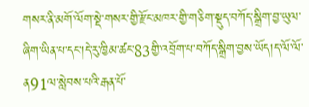གསར་ནི་མགོ་ལོག་སྡེ་གསར་གྱི་རྫོང་མཁར་གྱི་གཅིག་སྡུད་བཀོད་སྒྲིག་བྱ་ཡུལ་ཞིག་ཡིན་པ་དང་།དེ་རུ་ཁྱིམ་ཚང་83གྱི་འབྲོག་པ་བཀོད་སྒྲིག་བྱས་ཡོད།ད་ལོ་ལོ་ན91ལ་སླེབས་པའི་རྒན་པོ་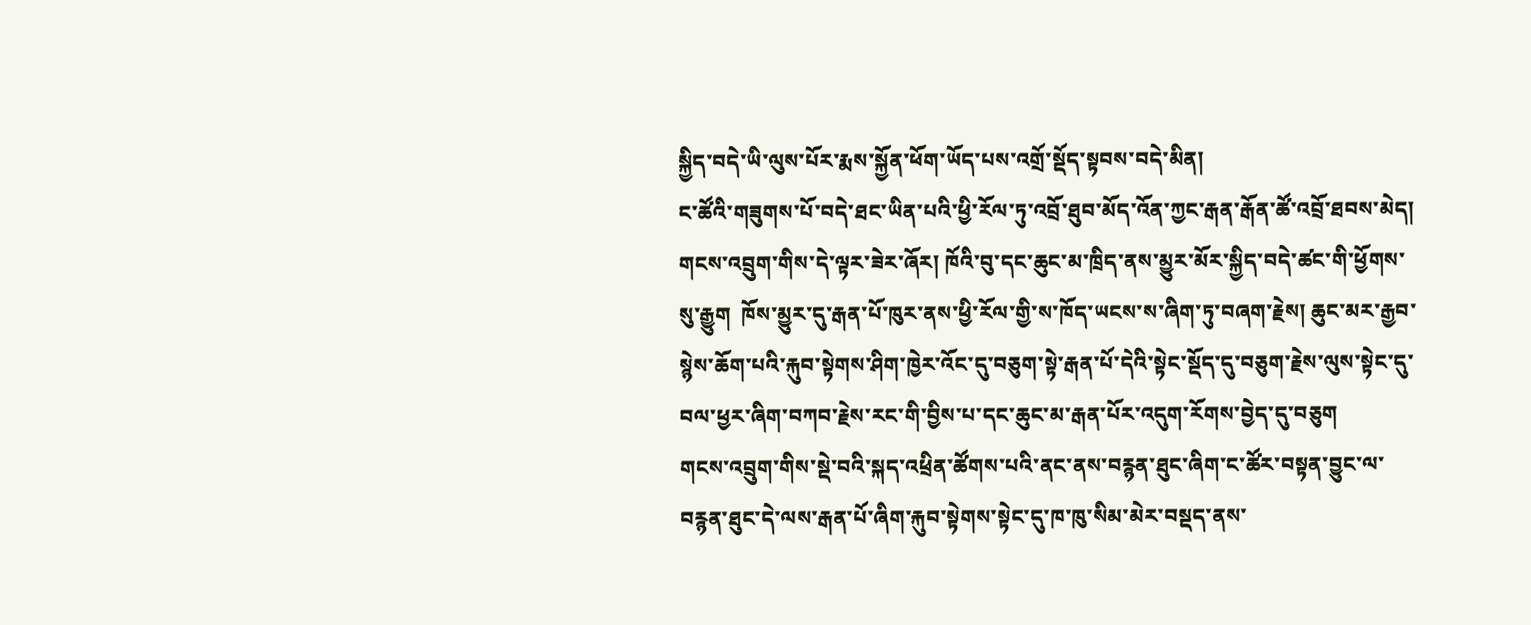སྐྱིད་བདེ་ཡི་ལུས་པོར་རྨས་སྐྱོན་ཕོག་ཡོད་པས་འགྲོ་སྡོད་སྟབས་བདེ་མིན།
ང་ཚོའི་གཟུགས་པོ་བདེ་ཐང་ཡིན་པའི་ཕྱི་རོལ་ཏུ་འབྲོ་ཐུབ་མོད་འོན་ཀྱང་རྒན་རྒོན་ཚོ་འབྲོ་ཐབས་མེད། གངས་འབྲུག་གིས་དེ་ལྟར་ཟེར་ཞོར། ཁོའི་བུ་དང་ཆུང་མ་ཁྲིད་ནས་མྱུར་མོར་སྐྱིད་བདེ་ཚང་གི་ཕྱོགས་སུ་རྒྱུག  ཁོས་མྱུར་དུ་རྒན་པོ་ཁུར་ནས་ཕྱི་རོལ་གྱི་ས་ཁོད་ཡངས་ས་ཞིག་ཏུ་བཞག་རྗེས། ཆུང་མར་རྒྱབ་སྙེས་ཆོག་པའི་རྐུབ་སྟེགས་ཤིག་ཁྱེར་འོང་དུ་བཅུག་སྟེ་རྒན་པོ་དེའི་སྟེང་སྡོད་དུ་བཅུག་རྗེས་ལུས་སྟེང་དུ་བལ་ཕྱར་ཞིག་བཀབ་རྗེས་རང་གི་བྱིས་པ་དང་ཆུང་མ་རྒན་པོར་འདུག་རོགས་བྱེད་དུ་བཅུག
གངས་འབྲུག་གིས་སྡེ་བའི་སྐད་འཕྲིན་ཚོགས་པའི་ནང་ནས་བརྙན་ཐུང་ཞིག་ང་ཚོར་བསྟན་བྱུང་ལ་བརྙན་ཐུང་དེ་ལས་རྒན་པོ་ཞིག་རྐུབ་སྟེགས་སྟེང་དུ་ཁ་ཁུ་སིམ་མེར་བསྡད་ནས་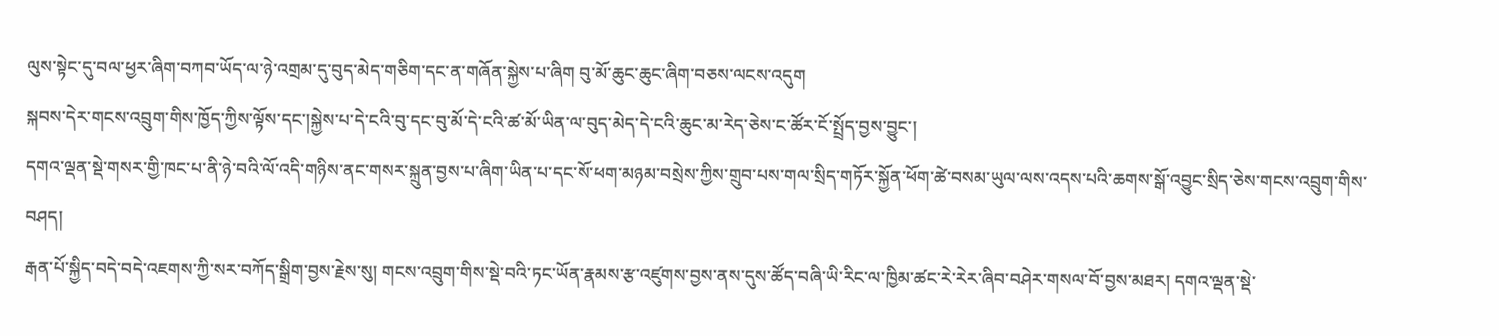ལུས་སྟེང་དུ་བལ་ཕྱར་ཞིག་བཀབ་ཡོད་ལ་ཉེ་འགྲམ་དུ་བུད་མེད་གཅིག་དང་ན་གཞོན་སྐྱེས་པ་ཞིག བུ་མོ་ཆུང་ཆུང་ཞིག་བཅས་ལངས་འདུག
སྐབས་དེར་གངས་འབྲུག་གིས་ཁྱོད་ཀྱིས་ལྟོས་དང་།སྐྱེས་པ་དེ་ངའི་བུ་དང་བུ་མོ་དེ་ངའི་ཚ་མོ་ཡིན་ལ་བུད་མེད་དེ་ངའི་ཆུང་མ་རེད་ཅེས་ང་ཚོར་ངོ་སྤྲོད་བྱས་བྱུང་།
དགའ་ལྡན་སྡེ་གསར་གྱི་ཁང་པ་ནི་ཉེ་བའི་ལོ་འདི་གཉིས་ནང་གསར་སྐྲུན་བྱས་པ་ཞིག་ཡིན་པ་དང་སོ་ཕག་མཉམ་བསྲེས་ཀྱིས་གྲུབ་པས་གལ་སྲིད་གཏོར་སྐྱོན་ཕོག་ཚེ་བསམ་ཡུལ་ལས་འདས་པའི་ཆགས་སྒོ་འབྱུང་སྲིད་ཅེས་གངས་འབྲུག་གིས་བཤད།
རྒན་པོ་སྐྱིད་བདེ་བདེ་འཇགས་ཀྱི་སར་བཀོད་སྒྲིག་བྱས་རྗེས་སུ། གངས་འབྲུག་གིས་སྡེ་བའི་ཏང་ཡོན་རྣམས་རྩ་འཛུགས་བྱས་ནས་དུས་ཚོད་བཞི་ཡི་རིང་ལ་ཁྱིམ་ཚང་རེ་རེར་ཞིབ་བཤེར་གསལ་བོ་བྱས་མཐར། དགའ་ལྡན་སྡེ་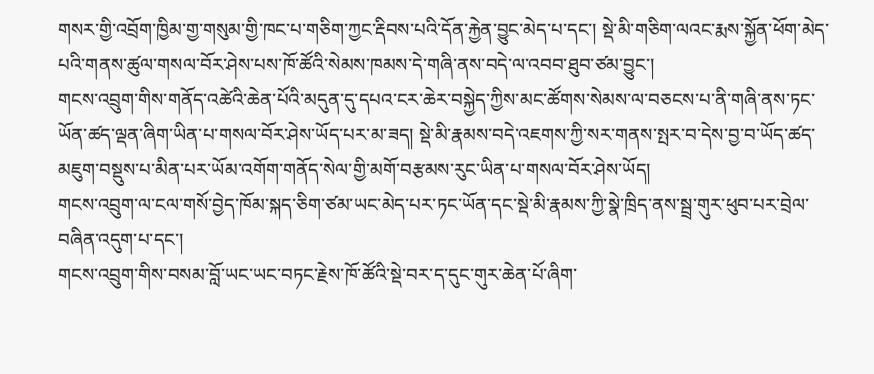གསར་གྱི་འབྲོག་ཁྱིམ་གྱ་གསུམ་གྱི་ཁང་པ་གཅིག་ཀྱང་རྡིབས་པའི་དོན་རྐྱེན་བྱུང་མེད་པ་དང་། སྡེ་མི་གཅིག་ལའང་རྨས་སྐྱོན་ཕོག་མེད་པའི་གནས་ཚུལ་གསལ་བོར་ཤེས་པས་ཁོ་ཚོའི་སེམས་ཁམས་དེ་གཞི་ནས་བདེ་ལ་འབབ་ཐུབ་ཙམ་བྱུང་།
གངས་འབྲུག་གིས་གནོད་འཚེའི་ཆེན་པོའི་མདུན་དུ་དཔའ་ངར་ཆེར་བསྐྱེད་ཀྱིས་མང་ཚོགས་སེམས་ལ་བཅངས་པ་ནི་གཞི་ནས་ཏང་ཡོན་ཚད་ལྡན་ཞིག་ཡིན་པ་གསལ་བོར་ཤེས་ཡོད་པར་མ་ཟད། སྡེ་མི་རྣམས་བདེ་འཇགས་ཀྱི་སར་གནས་སྤར་བ་དེས་བྱ་བ་ཡོད་ཚད་མཇུག་བསྡུས་པ་མིན་པར་ཡོམ་འགོག་གནོད་སེལ་གྱི་མགོ་བརྩམས་རུང་ཡིན་པ་གསལ་བོར་ཤེས་ཡོད།
གངས་འབྲུག་ལ་ངལ་གསོ་བྱེད་ཁོམ་སྐད་ཅིག་ཙམ་ཡང་མེད་པར་ཏང་ཡོན་དང་སྡེ་མི་རྣམས་ཀྱི་སྣེ་ཁྲིད་ནས་སྦྲ་གུར་ཕུབ་པར་བྲེལ་བཞིན་འདུག་པ་དང་།
གངས་འབྲུག་གིས་བསམ་བློ་ཡང་ཡང་བཏང་རྗེས་ཁོ་ཚོའི་སྡེ་བར་ད་དུང་གུར་ཆེན་པོ་ཞིག་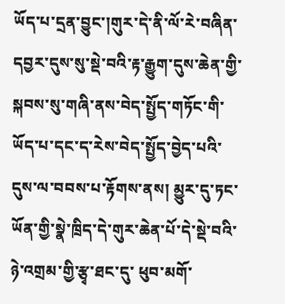ཡོད་པ་དྲན་བྱུང་།གུར་དེ་ནི་ལོ་རེ་བཞིན་དབྱར་དུས་སུ་སྡེ་བའི་རྟ་རྒྱུག་དུས་ཆེན་གྱི་སྐབས་སུ་གཞི་ནས་བེད་སྤྱོད་གཏོང་གི་ཡོད་པ་དང་ད་རེས་བེད་སྤྱོད་བྱེད་པའི་དུས་ལ་བབས་པ་རྟོགས་ནས། མྱུར་དུ་ཏང་ཡོན་གྱི་སྣེ་ཁྲིད་དེ་གུར་ཆེན་པོ་དེ་སྡེ་བའི་ཉེ་འགྲམ་གྱི་རྩྭ་ཐང་དུ་ ཕུབ་མགོ་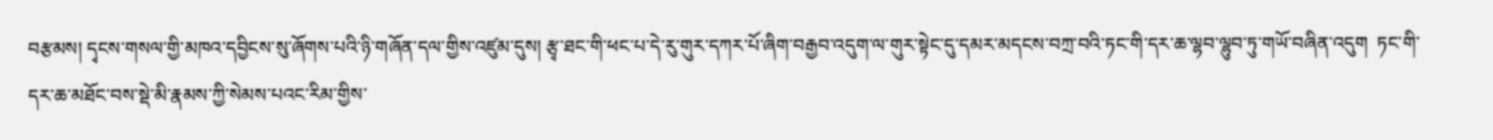བརྩམས། དྭངས་གསལ་གྱི་མཁའ་དབྱིངས་སུ་ཞོགས་པའི་ཉི་གཞོན་དལ་གྱིས་འཛུམ་དུས། རྩྭ་ཐང་གི་ཕང་པ་དེ་རུ་གུར་དཀར་པོ་ཞིག་བརྒྱབ་འདུག་ལ་གུར་སྟེང་དུ་དམར་མདངས་བཀྲ་བའི་ཏང་གི་དར་ཆ་ལྷབ་ལྷུབ་ཏུ་གཡོ་བཞིན་འདུག  ཏང་གི་དར་ཆ་མཐོང་བས་སྡེ་མི་རྣམས་ཀྱི་སེམས་པའང་རིམ་གྱིས་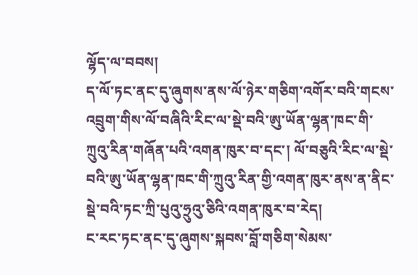ལྷོད་ལ་བབས།
ད་ལོ་ཏང་ནང་དུ་ཞུགས་ནས་ལོ་ཉེར་གཅིག་འགོར་བའི་གངས་འབྲུག་གིས་ལོ་བཞིའི་རིང་ལ་སྡེ་བའི་ཨུ་ཡོན་ལྷན་ཁང་གི་ཀྲུའུ་རིན་གཞོན་པའི་འགན་ཁུར་བ་དང་། ལོ་བཅུའི་རིང་ལ་སྡེ་བའི་ཨུ་ཡོན་ལྷན་ཁང་གི་ཀྲུའུ་རིན་གྱི་འགན་ཁུར་ནས་ན་ནིང་སྡེ་བའི་ཏང་ཀྲི་པུའུ་ཧྲུའུ་ཅིའི་འགན་ཁུར་བ་རེད།
ང་རང་ཏང་ནང་དུ་ཞུགས་སྐབས་བློ་གཅིག་སེམས་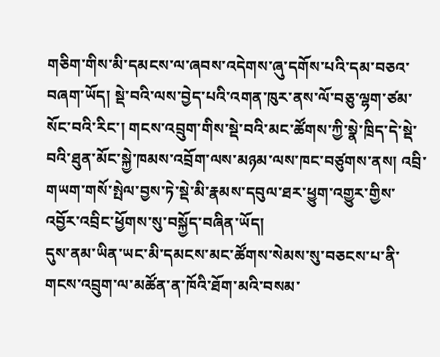གཅིག་གིས་མི་དམངས་ལ་ཞབས་འདེགས་ཞུ་དགོས་པའི་དམ་བཅའ་བཞག་ཡོད། སྡེ་བའི་ལས་བྱེད་པའི་འགན་ཁུར་ནས་ལོ་བཅུ་ལྷག་ཙམ་སོང་བའི་རིང་། གངས་འབྲུག་གིས་སྡེ་བའི་མང་ཚོགས་ཀྱི་སྣེ་ཁྲིད་དེ་སྡེ་བའི་ཐུན་མོང་སྐྱེ་ཁམས་འབྲོག་ལས་མཉམ་ལས་ཁང་བཙུགས་ནས། འབྲི་གཡག་གསོ་སྤེལ་བྱས་ཏེ་སྡེ་མི་རྣམས་དབུལ་ཐར་ཕྱུག་འགྱུར་གྱིས་འབྱོར་འབྲིང་ཕྱོགས་སུ་བསྐྱོད་བཞིན་ཡོད།
དུས་ནམ་ཡིན་ཡང་མི་དམངས་མང་ཚོགས་སེམས་སུ་བཅངས་པ་ནི་གངས་འབྲུག་ལ་མཚོན་ན་ཁོའི་ཐོག་མའི་བསམ་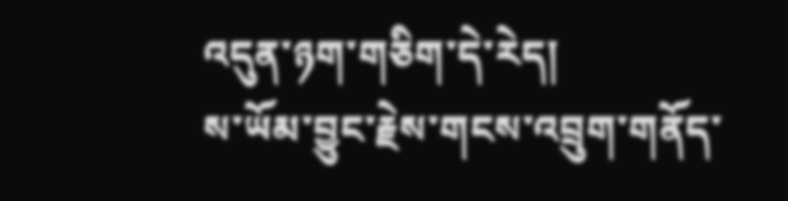འདུན་ཉག་གཅིག་དེ་རེད།
ས་ཡོམ་བྱུང་རྗེས་གངས་འབྲུག་གནོད་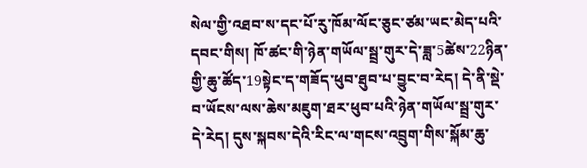སེལ་གྱི་འཐབ་ས་དང་པོ་རུ་ཁོམ་ལོང་ཅུང་ཙམ་ཡང་མེད་པའི་དབང་གིས། ཁོ་ཚང་གི་ཉེན་གཡོལ་སྦྲ་གུར་དེ་ཟླ་5ཚེས་22ཉིན་གྱི་ཆུ་ཚོད་19སྟེང་ད་གཟོད་ཕུབ་ཐུབ་པ་བྱུང་བ་རེད། དེ་ནི་སྡེ་བ་ཡོངས་ལས་ཆེས་མཇུག་ཐར་ཕུབ་པའི་ཉེན་གཡོལ་སྦྲ་གུར་དེ་རེད། དུས་སྐབས་དེའི་རིང་ལ་གངས་འབྲུག་གིས་སྐོམ་ཆུ་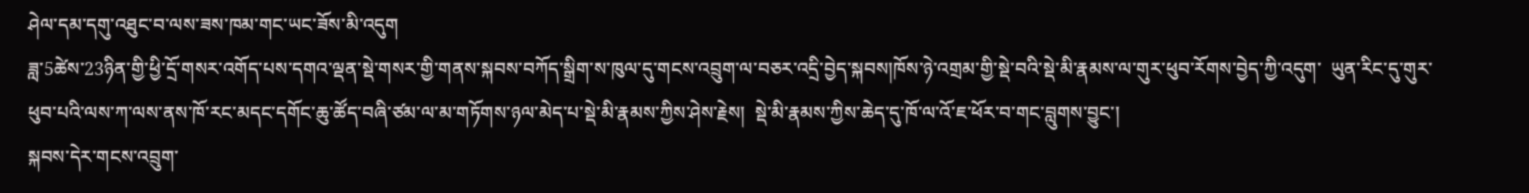ཤེལ་དམ་དགུ་འཐུང་བ་ལས་ཟས་ཁམ་གང་ཡང་ཟོས་མི་འདུག
ཟླ་5ཚེས་23ཉིན་གྱི་ཕྱི་དྲོ་གསར་འགོད་པས་དགའ་ལྡན་སྡེ་གསར་གྱི་གནས་སྐབས་བཀོད་སྒྲིག་ས་ཁུལ་དུ་གངས་འབྲུག་ལ་བཅར་འདྲི་བྱེད་སྐབས།ཁོས་ཉེ་འགྲམ་གྱི་སྡེ་བའི་སྡེ་མི་རྣམས་ལ་གུར་ཕུབ་རོགས་བྱེད་ཀྱི་འདུག་  ཡུན་རིང་དུ་གུར་ཕུབ་པའི་ལས་ཀ་ལས་ནས་ཁོ་རང་མདང་དགོང་ཆུ་ཚོད་བཞི་ཙམ་ལ་མ་གཏོགས་ཉལ་མེད་པ་སྡེ་མི་རྣམས་ཀྱིས་ཤེས་རྗེས།  སྡེ་མི་རྣམས་ཀྱིས་ཆེད་དུ་ཁོ་ལ་འོ་ཇ་ཕོར་བ་གང་བླུགས་བྱུང་།
སྐབས་དེར་གངས་འབྲུག་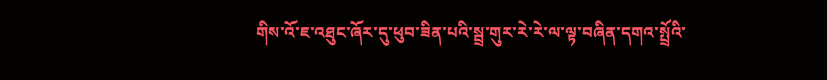གིས་འོ་ཇ་འཐུང་ཞོར་དུ་ཕུབ་ཟིན་པའི་སྦྲ་གུར་རེ་རེ་ལ་ལྟ་བཞིན་དགའ་སྤྲོའི་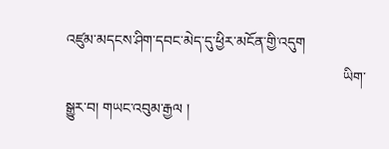འཛུམ་མདངས་ཤིག་དབང་མེད་དུ་ཕྱིར་མངོན་གྱི་འདུག
                                                                            ཡིག་སྒྱུར་བ། གཡང་འབུམ་རྒྱལ །